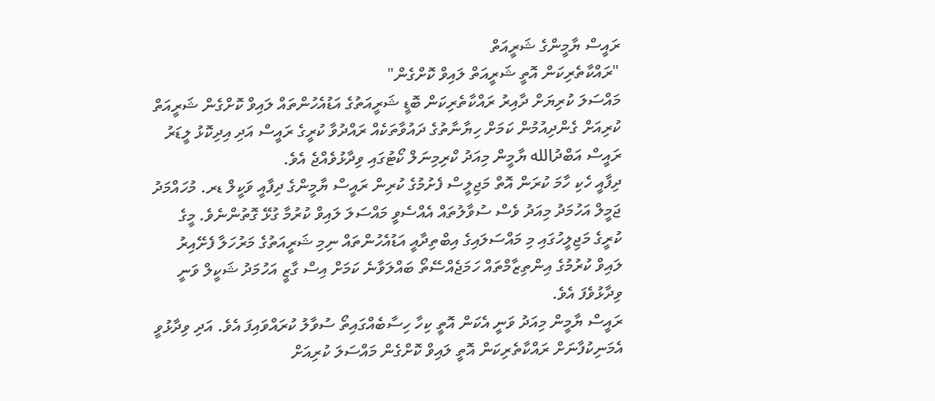ރައީސް ޔާމީންގެ ޝަރީއަތް
"ރައްކާތެރިކަން އޮތީ ޝަރީއަތް ލައިވް ކޮށްގެން"
މައްސަލަ ކުރިޔަށް ދާއިރު ރައްކާތެރިކަން ބޮޑީ ޝަރީއަތުގެ އަޑުއެހުންތައް ލައިވް ކޮށްގެން ޝަރީއަތް ކުރިއަށް ގެންދިއުމުން ކަމަށް ހިޔާނާތުގެ ދައުވާތަކެއް ރައްދުވާ ކުރީގެ ރައީސް އަދި އިދިކޮޅު ލީޑަރު ރައީސް އަބްދުالله ޔާމީން މިއަދު ކްރިމިނަލް ކޯޓުގައި ވިދާޅުވެއްޖެ އެވެ.
ދިފާއީ ހެކި ހާމަ ކުރަން އޮތް މަޖިލީސް ފެށުމުގެ ކުރިން ރައީސް ޔާމީންގެ ދިފާއީ ވަކީލް ޑރ. މުހައްމަދު ޖަމީލް އަހުމަދު މިއަދު ވެސް ސުވާލުތައް އެއްސެވީ މައްސަލަ ލައިވް ކުރުމާ ގުޅޭ ގޮތުންނެވެ. މީގެ ކުރީގެ މަޖިލީހުގައި މި މައްސަލައިގެ އިބްތިދާއީ އަޑުއެހުންތައް ނިމި ޝަރީއަތުގެ މަރުހަލާ ފެށޭއިރު ލައިވް ކުރުމުގެ އިންތިޒާމްތައް ހަމަޖެއްސޭތޯ ބައްލަވާނެ ކަމަށް އިސް ގާޒީ އަހުމަދު ޝަކީލް ވަނީ ވިދާޅުވެފަ އެވެ.
ރައީސް ޔާމީން މިއަދު ވަނީ އެކަން އޮތީ ކިހާ ހިސާބެއްގައިތޯ ސުވާލު ކުރައްވައިފަ އެވެ. އަދި ވިދާޅުވީ އެމަނިކުފާނަށް ރައްކާތެރިކަން އޮތީ ލައިވް ކޮށްގެން މައްސަލަ ކުރިއަށް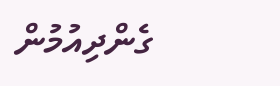ގެންދިއުމުން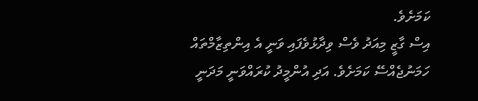ކަމަށެވެ.
އިސް ގާޒީ މިއަދު ވެސް ވިދާޅުވެފައި ވަނީ އެ އިންތިޒާމްތައް ހަމަނުޖެއްސޭ ކަމަށެވެ. އަދި އުންމީދު ކުރައްވަނީ މަދަނީ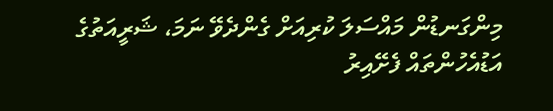މިންގަނޑުން މައްސަލަ ކުރިއަށް ގެންދެވޭ ނަމަ، ޝަރީއަތުގެ އަޑުއެހުންތައް ފެށޭއިރު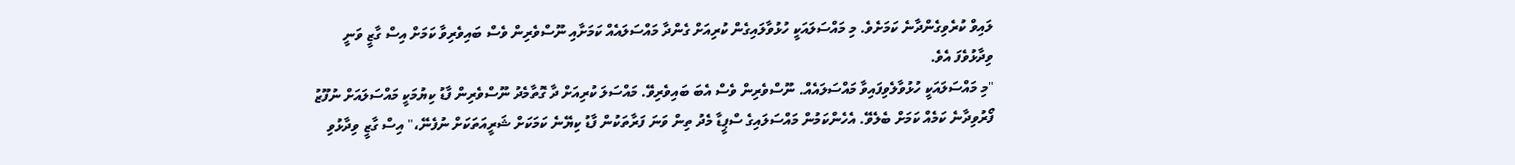ލައިވް ކުރެވިގެންދާނެ ކަމަށެވެ. މި މައްސަލައަކީ ހުޅުވާލައިގެން ކުރިއަށް ގެންދާ މައްސަލައެއް ކަމަށާއި ނޫސްވެރިން ވެސް ބައިވެރިވާ ކަމަށް އިސް ގާޒީ ވަނީ ވިދާޅުވެފަ އެވެ.
"މި މައްސަލައަކީ ހުޅުވާލެވިފައިވާ މައްސަލައެއް. ނޫސްވެރިން ވެސް އެބަ ބައިވެރިވޭ. މައްސަލަ ކުރިއަށް ދާ ގޮތާމެދު ނޫސްވެރިން ފާޑު ކިޔުމަކީ މައްސަލައަށް ނުފޫޒު ފޯރުވިދާނެ ކަމެއް ކަމަށް ބެލެވޭ. އެހެންކަމުން މައްސަލައިގެ ސްޕީޑާ މެދު ތިން ވަނަ ފަރާތަކުން ފާޑު ކިޔޭނެ ކަމަކަށް ޝަރީއަތަކަށް ނުފެނޭ،" އިސް ގާޒީ ވިދާޅުވި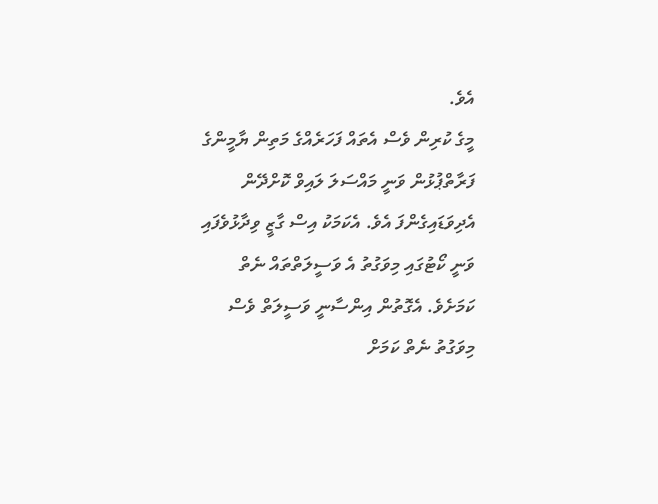އެވެ.
މީގެ ކުރިން ވެސް އެތައް ފަހަރެއްގެ މަތިން ޔާމީންގެ ފަރާތްޕުޅުން ވަނީ މައްސަލަ ލައިވް ކޮށްދޭން އެދިވަޑައިގެންފަ އެވެ. އެކަމަކު އިސް ގާޒީ ވިދާޅުވެފައި ވަނީ ކޯޓުގައި މިވަގުތު އެ ވަސީލަތްތައް ނެތް ކަމަށެވެ. އެގޮތުން އިންސާނީ ވަސީލަތް ވެސް މިވަގުތު ނެތް ކަމަށް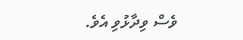ވެސް ވިދާޅުވި އެވެ.